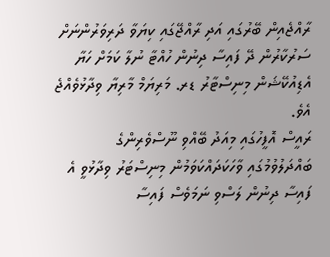ރާއްޖެއިން ބޭރުގައި އަދި ރާއްޖޭގައި ކިޔަވާ ދަރިވަރުންނަށް ސަރުކާރުން ދޭ ފައިސާ ދިނުން ހުއްޓާ ނުލާ ކަމަށް ހަޔާ އެޑިއުކޭޝަން މިނިސްޓާރު ޑރ. މަރިޔަމް މާރިޔާ ވިދާޅުވެއްޖެ އެވެ.
ރައީސް އޮފީހުގައި މިއަދު ބޭއްވި ނޫސްވެރިންގެ ބައްދަލުވުމުގައި ވާހަކަދައްކަވަމުން މިނިސްޓަރު ވިދާޅުވީ އެ ފައިސާ ދިނުން ލަސްވި ނަމަވެސް ފައިސާ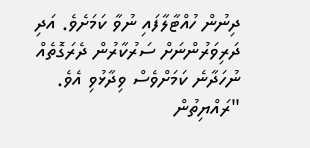ދިނުން ހުއްޓާލާފައި ނުވާ ކަމަށެވެ. އަދި ދަރިވަރުންނަށް ސަރުކާރުން ދެރަގޮތެއް ނުހަދާނެ ކަމަށްވެސް ވިދާޅުވި އެވެ.
"ރައްޔިތުން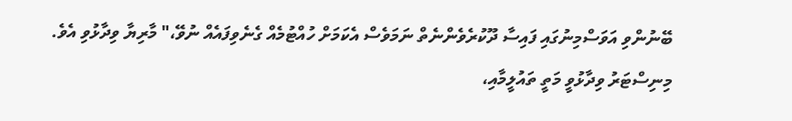ބޭނުންވި އަވަސްމިނުގައި ފައިސާ ދޫކުރެވެންނެތް ނަމަވެސް އެކަމަށް ހުއްޓުމެއް ގެނެވިފައެއް ނުވޭ،" މާރިޔާ ވިދާޅުވި އެވެ.
މިނިސްޓަރު ވިދާޅުވީ މަތީ ތައުލީމާއި،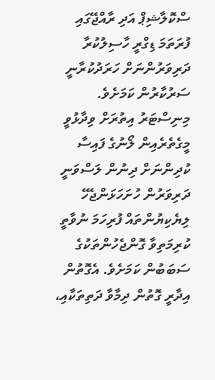ސްކޮލާޝިޕް އަދި ރާއްޖޭގައި ފުރަތަމަ ޑިގްރީ ހާސިލުކުރާ ދަރިވަރުންނަށް ހަރަދުކުރާނީ ސަރުކާރުން ކަމަށެވެ.
މިނިސްޓަރު އިތުރަށް ވިދާޅުވީ މީގެތެރެއިން ލޯނުގެ ފައިސާ ކުދިންނަށް ދިނުން ލަސްވަނީ ދަރިވަރުން ހުށަހަޅަންޖެހޭ ލިޔެކިޔުންތައް ފުރިހަމަ ނުވާތީ ކުރިމަތިވާ ގޮންޖެހުންތަކުގެ ސަބަބުން ކަމަށެވެ. އެގޮތުން އިދާރީ ގޮތުން ދިމާވާ ދަތިތަކާއި،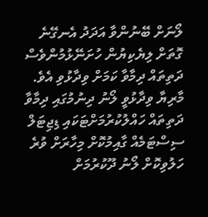ލޯނަށް ބޭނުންވާ އަދަދު އެނގޭނެ ގޮތަށް ލިޔެކިޔުން ހުށަނޭޅުމުންވެސް ދަތިތައް ދިމާވާ ކަމަށް ވިދާޅުވި އެވެ.
މާރިޔާ ވިދާޅުވީ ލޯނު ދިނުމުގައި ދިމާވާ ދަތިތައް ހައްލުކުރުމަށްޓަކައި ޑިޖިޓަލް ސިސްޓަމެއް ގާއިމުކޮށް މިހާރަށް ވުރެ ހަލުވިކޮށް ލޯނު ދޫކުރުމަށް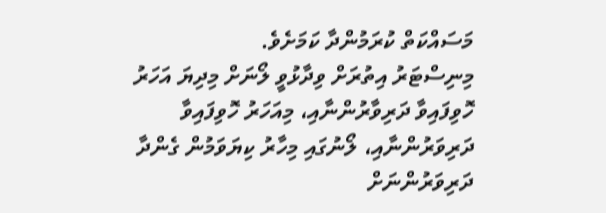މަސައްކަތް ކުރަމުންދާ ކަމަށެވެ.
މިނިސްޓަރު އިތުރަށް ވިދާޅުވީ ލޯނަށް މިދިޔަ އަހަރު ހޮވިފައިވާ ދަރިވާރުންނާއި، މިއަހަރު ހޮވިފައިވާ ދަރިވަރުންނާއި، ލޯނުގައި މިހާރު ކިޔަވަމުން ގެންދާ ދަރިވަރުންނަށް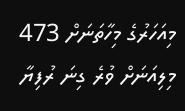މިއަހަރުގެ މިހާތަނަށް 473 މިލިއަނަށް ވުރެ ގިނަ ރުފިޔާ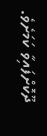ދޫކޮށްފައިވާ ކަމަށެވެ.